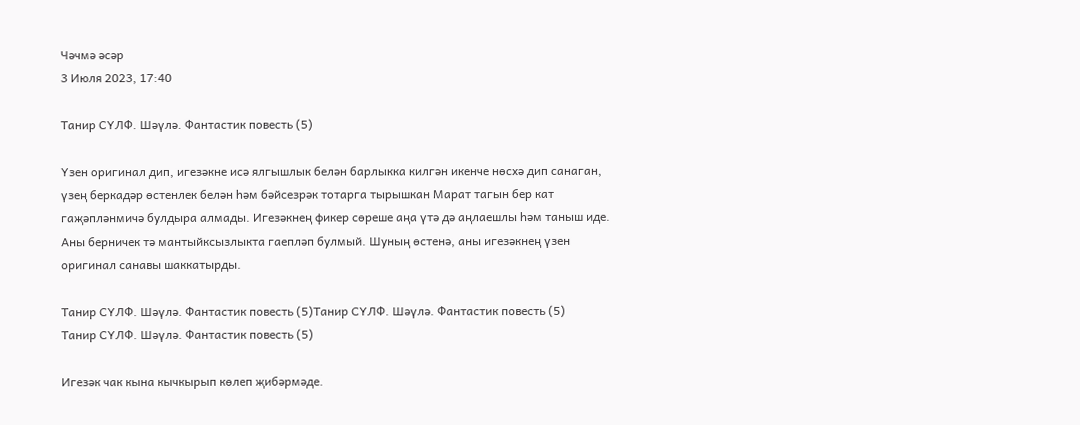Чәчмә әсәр
3 Июля 2023, 17:40

Танир СҮЛФ. Шәүлә. Фантастик повесть (5)

Үзен оригинал дип, игезәкне исә ялгышлык белән барлыкка килгән икенче нөсхә дип санаган, үзең беркадәр өстенлек белән һәм бәйсезрәк тотарга тырышкан Марат тагын бер кат гаҗәпләнмичә булдыра алмады. Игезәкнең фикер сөреше аңа үтә дә аңлаешлы һәм таныш иде. Аны берничек тә мантыйксызлыкта гаепләп булмый. Шуның өстенә, аны игезәкнең үзен оригинал санавы шаккатырды.

Танир СҮЛФ. Шәүлә. Фантастик повесть (5)Танир СҮЛФ. Шәүлә. Фантастик повесть (5)
Танир СҮЛФ. Шәүлә. Фантастик повесть (5)

Игезәк чак кына кычкырып көлеп җибәрмәде.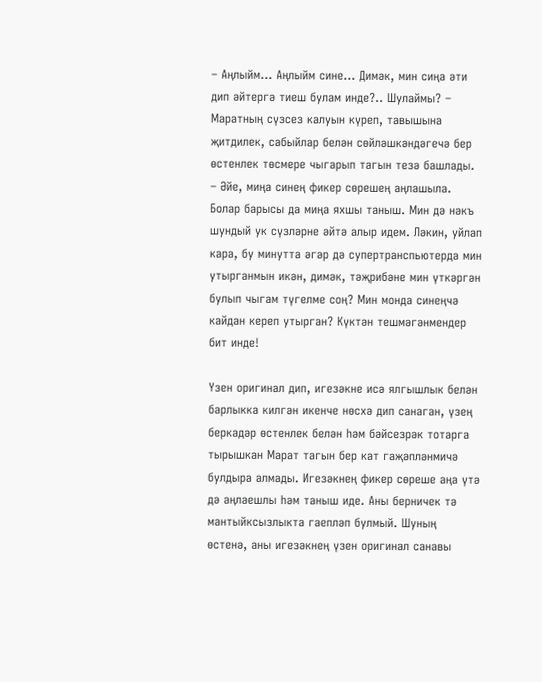– Аңлыйм... Аңлыйм сине... Димәк, мин сиңа әти дип әйтергә тиеш булам инде?.. Шулаймы? – Маратның сүзсез калуын күреп, тавышына җитдилек, сабыйлар белән сөйләшкәндәгечә бер өстенлек төсмере чыгарып тагын тезә башлады. – Әйе, миңа синең фикер сөрешең аңлашыла. Болар барысы да миңа яхшы таныш. Мин дә нәкъ шундый ук сүзләрне әйтә алыр идем. Ләкин, уйлап кара, бу минутта әгәр дә супертранспьютерда мин утырганмын икән, димәк, тәҗрибәне мин үткәргән булып чыгам түгелме соң? Мин монда синеңчә кайдан кереп утырган? Күктән тешмәгәнмендер бит инде!

Үзен оригинал дип, игезәкне исә ялгышлык белән барлыкка килгән икенче нөсхә дип санаган, үзең беркадәр өстенлек белән һәм бәйсезрәк тотарга тырышкан Марат тагын бер кат гаҗәпләнмичә булдыра алмады. Игезәкнең фикер сөреше аңа үтә дә аңлаешлы һәм таныш иде. Аны берничек тә мантыйксызлыкта гаепләп булмый. Шуның өстенә, аны игезәкнең үзен оригинал санавы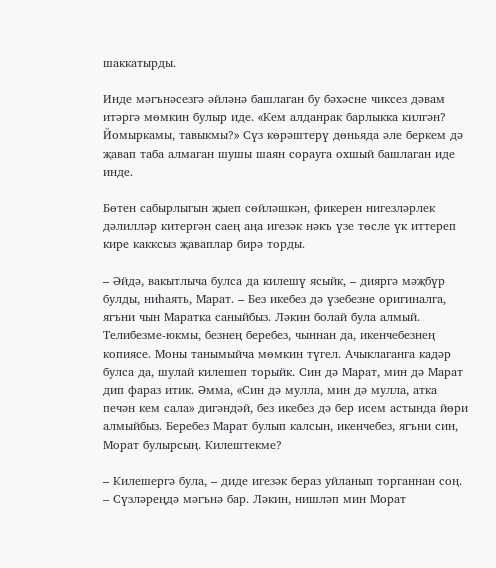шаккатырды.

Инде мәгънәсезгә әйләнә башлаган бу бәхәсне чиксез дәвам итәргә мөмкин булыр иде. «Кем алданрак барлыкка килгән? Йомыркамы, тавыкмы?» Сүз көрәштерү дөньяда әле беркем дә җавап таба алмаган шушы шаян сорауга охшый башлаган иде инде.

Бөтен сабырлыгын җыеп сөйләшкән, фикерен нигезләрлек дәлилләр китергән саең аңа игезәк нәкъ үзе төсле үк иттереп кире какксыз җаваплар бирә торды.

– Әйдә, вакытлыча булса да килешү ясыйк, – дияргә мәҗбүр булды, ниһаять, Марат. – Без икебез дә үзебезне оригиналга, ягъни чын Маратка саныйбыз. Ләкин болай була алмый. Телибезме-юкмы, безнең беребез, чыннан да, икенчебезнең копиясе. Моны танымыйча мөмкин түгел. Ачыклаганга кадәр булса да, шулай килешеп торыйк. Син дә Марат, мин дә Марат дип фараз итик. Әмма, «Син дә мулла, мин дә мулла, атка печән кем сала» дигәндәй, без икебез дә бер исем астында йөри алмыйбыз. Беребез Марат булып калсын, икенчебез, ягъни син, Морат булырсың. Килештекме?

– Килешергә була, – диде игезәк бераз уйланып торганнан соң. – Сүзләреңдә мәгънә бар. Ләкин, нишләп мин Морат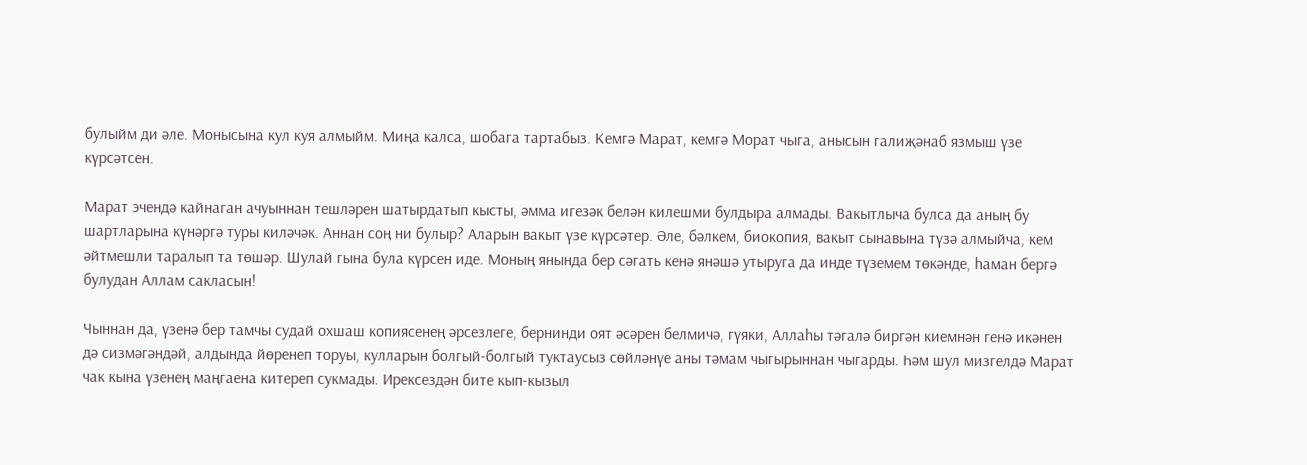булыйм ди әле. Монысына кул куя алмыйм. Миңа калса, шобага тартабыз. Кемгә Марат, кемгә Морат чыга, анысын галиҗәнаб язмыш үзе күрсәтсен.

Марат эчендә кайнаган ачуыннан тешләрен шатырдатып кысты, әмма игезәк белән килешми булдыра алмады. Вакытлыча булса да аның бу шартларына күнәргә туры киләчәк. Аннан соң ни булыр? Аларын вакыт үзе күрсәтер. Әле, бәлкем, биокопия, вакыт сынавына түзә алмыйча, кем әйтмешли таралып та төшәр. Шулай гына була күрсен иде. Моның янында бер сәгать кенә янәшә утыруга да инде түземем төкәнде, һаман бергә булудан Аллам сакласын!

Чыннан да, үзенә бер тамчы судай охшаш копиясенең әрсезлеге, бернинди оят әсәрен белмичә, гүяки, Аллаһы тәгалә биргән киемнән генә икәнен дә сизмәгәндәй, алдында йөренеп торуы, кулларын болгый-болгый туктаусыз сөйләнүе аны тәмам чыгырыннан чыгарды. Һәм шул мизгелдә Марат чак кына үзенең маңгаена китереп сукмады. Ирексездән бите кып-кызыл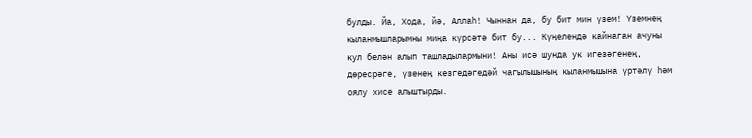булды. Йа, Хода, йә, Аллаһ! Чыннан да, бу бит мин үзем! Үземнең кыланмышларымны миңа күрсәтә бит бу... Күңелендә кайнаган ачуны кул белән алып ташладылармыни! Аны исә шунда ук игезәгенең, дөресрәге, үзенең кезгедәгедәй чагылышының кыланмышына үртәлү һәм оялу хисе алыштырды.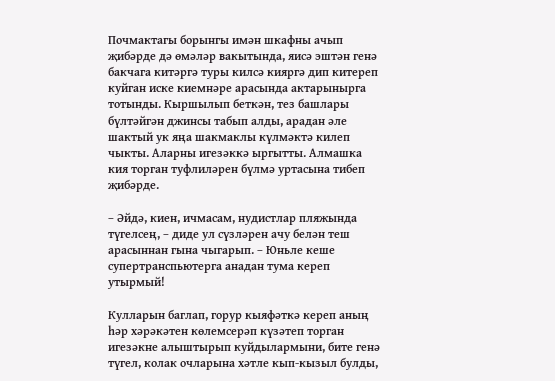Почмактагы борынгы имән шкафны ачып җибәрде дә өмәләр вакытында, яисә эштән генә бакчага китәргә туры килсә кияргә дип китереп куйган иске киемнәре арасында актарынырга тотынды. Кыршылып беткән, тез башлары бүлтәйгән джинсы табып алды, арадан әле шактый ук яңа шакмаклы күлмәктә килеп чыкты. Аларны игезәккә ыргытты. Алмашка кия торган туфлиләрен бүлмә уртасына тибеп җибәрде.

– Әйдә, киен, ичмасам, нудистлар пляжында түгелсең, – диде ул сүзләрен ачу белән теш арасыннан гына чыгарып. – Юньле кеше супертранспьютерга анадан тума кереп утырмый!

Кулларын баглап, горур кыяфәткә кереп аның һәр хәрәкәтен көлемсерәп күзәтеп торган игезәкне алыштырып куйдылармыни, бите генә түгел, колак очларына хәтле кып-кызыл булды,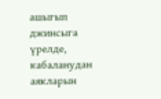ашыгып джинсыга үрелде, кабаланудан аякларын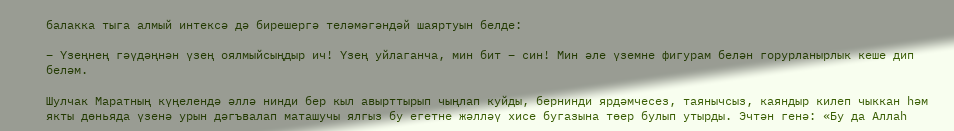балакка тыга алмый интексә дә бирешергә теләмәгәндәй шаяртуын белде:

– Үзеңнең гәүдәңнән үзең оялмыйсыңдыр ич! Үзең уйлаганча, мин бит – син! Мин әле үземне фигурам белән горурланырлык кеше дип беләм.

Шулчак Маратның күңелендә әллә нинди бер кыл авырттырып чыңлап куйды, бернинди ярдәмчесез, таянычсыз, каяндыр килеп чыккан һәм якты дөньяда үзенә урын дәгъвалап маташучы ялгыз бу егетне жәлләү хисе бугазына төер булып утырды. Эчтән генә: «Бу да Аллаһ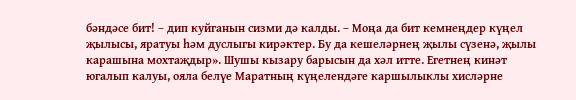бәндәсе бит! – дип куйганын сизми дә калды. – Моңа да бит кемнеңдер күңел җылысы, яратуы һәм дуслыгы кирәктер. Бу да кешеләрнең җылы сүзенә, җылы карашына мохтаҗдыр». Шушы кызару барысын да хәл итте. Егетнең кинәт югалып калуы, ояла белүе Маратның күңелендәге каршылыклы хисләрне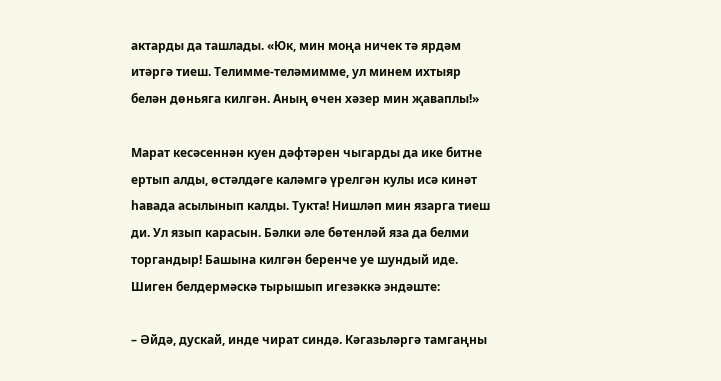актарды да ташлады. «Юк, мин моңа ничек тә ярдәм итәргә тиеш. Телимме-теләмимме, ул минем ихтыяр белән дөньяга килгән. Аның өчен хәзер мин җаваплы!»

Марат кесәсеннән куен дәфтәрен чыгарды да ике битне ертып алды, өстәлдәге каләмгә үрелгән кулы исә кинәт һавада асылынып калды. Тукта! Нишләп мин язарга тиеш ди. Ул язып карасын. Бәлки әле бөтенләй яза да белми торгандыр! Башына килгән беренче уе шундый иде. Шиген белдермәскә тырышып игезәккә эндәште:

– Әйдә, дускай, инде чират синдә. Кәгазьләргә тамгаңны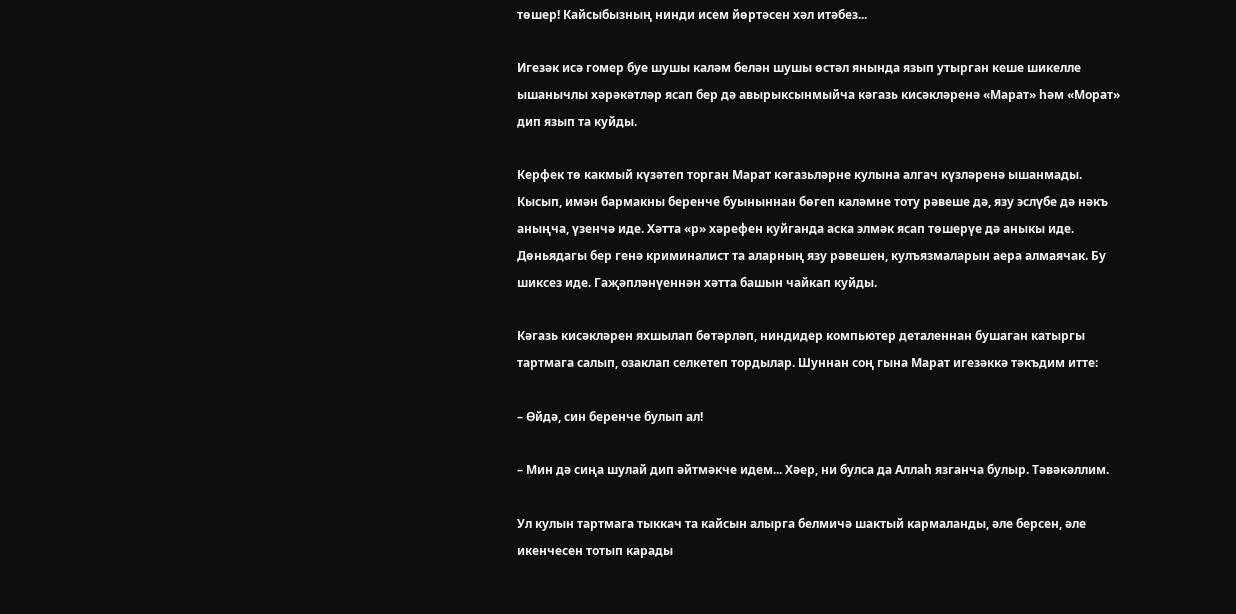төшер! Кайсыбызның нинди исем йөртәсен хәл итәбез...

Игезәк исә гомер буе шушы каләм белән шушы өстәл янында язып утырган кеше шикелле ышанычлы хәрәкәтләр ясап бер дә авырыксынмыйча кәгазь кисәкләренә «Марат» һәм «Морат» дип язып та куйды.

Керфек тө какмый күзәтеп торган Марат кәгазьләрне кулына алгач күзләренә ышанмады. Кысып, имән бармакны беренче буыныннан бөгеп каләмне тоту рәвеше дә, язу эслүбе дә нәкъ аныңча, үзенчә иде. Хәтта «р» хәрефен куйганда аска элмәк ясап төшерүе дә аныкы иде. Дөньядагы бер генә криминалист та аларның язу рәвешен, кулъязмаларын аера алмаячак. Бу шиксез иде. Гаҗәпләнүеннән хәтта башын чайкап куйды.

Кәгазь кисәкләрен яхшылап бөтәрләп, ниндидер компьютер деталеннан бушаган катыргы тартмага салып, озаклап селкетеп тордылар. Шуннан соң гына Марат игезәккә тәкъдим итте:

– Өйдә, син беренче булып ал!

– Мин дә сиңа шулай дип әйтмәкче идем... Хәер, ни булса да Аллаһ язганча булыр. Тәвәкәллим.

Ул кулын тартмага тыккач та кайсын алырга белмичә шактый кармаланды, әле берсен, әле икенчесен тотып карады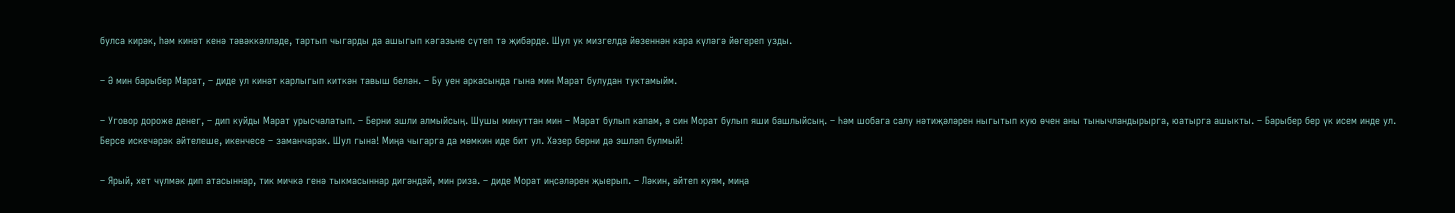булса кирәк, һәм кинәт кенә тәвәккәлләде, тартып чыгарды да ашыгып кәгазьне сүтеп тә җибәрде. Шул ук мизгелдә йөзеннән кара күләгә йөгереп узды.

– Ә мин барыбер Марат, – диде ул кинәт карлыгып киткән тавыш белән. – Бу уен аркасында гына мин Марат булудан туктамыйм.

– Уговор дороже денег, – дип куйды Марат урысчалатып. – Берни эшли алмыйсың. Шушы минуттан мин – Марат булып капам, ә син Морат булып яши башлыйсың. – Һәм шобага салу нәтиҗәләрен ныгытып кую өчен аны тынычландырырга, юатырга ашыкты. – Барыбер бер үк исем инде ул. Берсе искечәрәк әйтелеше, икенчесе – заманчарак. Шул гына! Миңа чыгарга да мөмкин иде бит ул. Хәзер берни дә эшләп булмый!

– Ярый, хет чүлмәк дип атасыннар, тик мичкә генә тыкмасыннар дигәндәй, мин риза. – диде Морат иңсәләрен җыерып. – Ләкин, әйтеп куям, миңа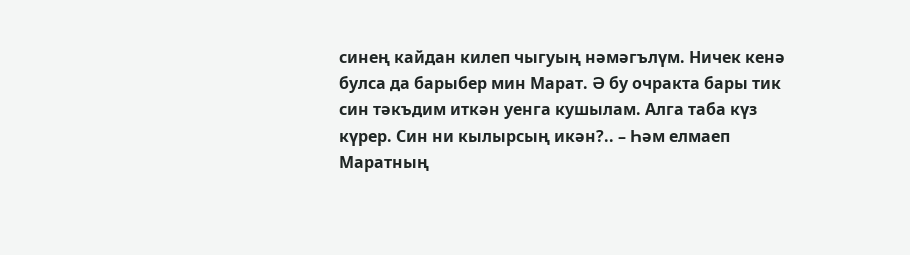синең кайдан килеп чыгуың нәмәгълүм. Ничек кенә булса да барыбер мин Марат. Ә бу очракта бары тик син тәкъдим иткән уенга кушылам. Алга таба күз күрер. Син ни кылырсың икән?.. – Һәм елмаеп Маратның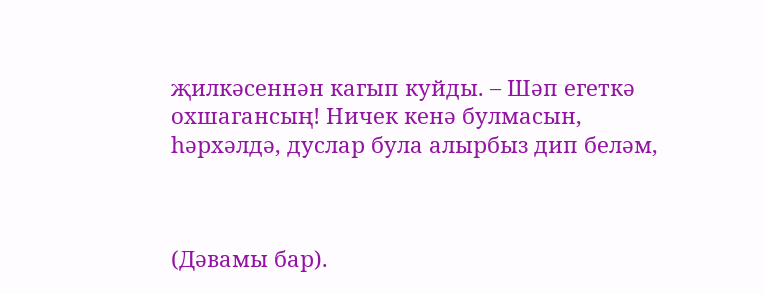җилкәсеннән кагып куйды. – Шәп егеткә охшагансың! Ничек кенә булмасын, һәрхәлдә, дуслар була алырбыз дип беләм,



(Дәвамы бар).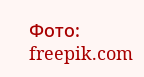Фото: freepik.com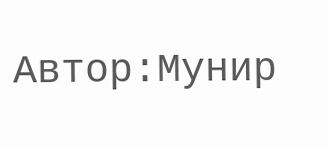Автор:Мунир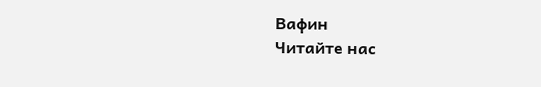Вафин
Читайте нас